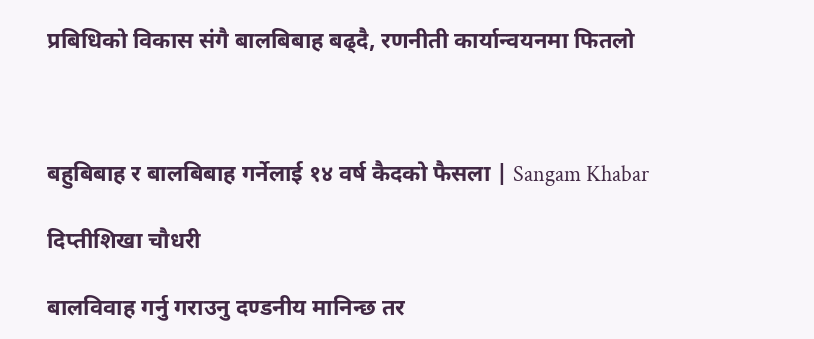प्रबिधिको विकास संगै बालबिबाह बढ्दै, रणनीती कार्यान्वयनमा फितलो



बहुबिबाह र बालबिबाह गर्नेलाई १४ वर्ष कैदको फैसला | Sangam Khabar

दिप्तीशिखा चौधरी

बालविवाह गर्नु गराउनु दण्डनीय मानिन्छ तर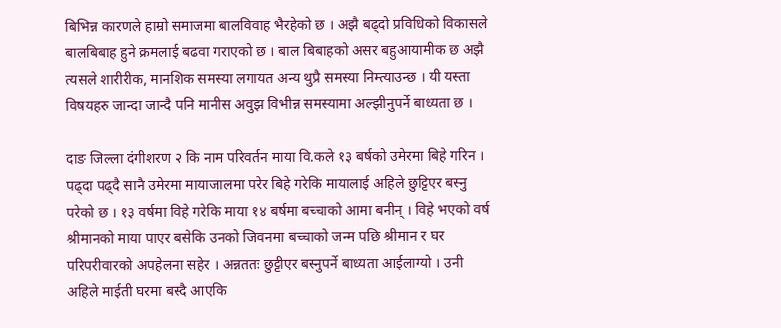बिभिन्न कारणले हाम्रो समाजमा बालविवाह भैरहेको छ । अझै बढ्दो प्रविधिको विकासले बालबिबाह हुने क्रमलाई बढवा गराएको छ । बाल बिबाहको असर बहुआयामीक छ अझै त्यसले शारीरीक, मानशिक समस्या लगायत अन्य थुप्रै समस्या निम्त्याउन्छ । यी यस्ता विषयहरु जान्दा जान्दै पनि मानीस अवुझ विभीन्न समस्यामा अल्झीनुपर्ने बाध्यता छ ।

दाङ जिल्ला दंगीशरण २ कि नाम परिवर्तन माया वि.कले १३ बर्षको उमेरमा बिहे गरिन । पढ्दा पढ्दै सानै उमेरमा मायाजालमा परेर बिहे गरेकि मायालाई अहिले छुट्टिएर बस्नु परेको छ । १३ वर्षमा विहे गरेकि माया १४ बर्षमा बच्चाको आमा बनीन् । विहे भएको वर्ष श्रीमानको माया पाएर बसेकि उनको जिवनमा बच्चाको जन्म पछि श्रीमान र घर परिपरीवारको अपहेलना सहेर । अन्नततः छुट्टीएर बस्नुपर्ने बाध्यता आईलाग्यो । उनी अहिले माईती घरमा बस्दै आएकि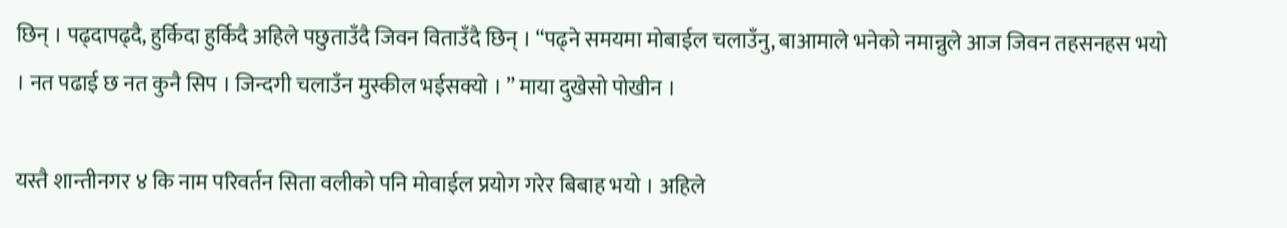छिन् । पढ्दापढ्दै, हुर्किदा हुर्किदै अहिले पछुताउँदै जिवन विताउँदै छिन् । “पढ्ने समयमा मोबाईल चलाउँनु, बाआमाले भनेको नमान्नुले आज जिवन तहसनहस भयो । नत पढाई छ नत कुनै सिप । जिन्दगी चलाउँन मुस्कील भईसक्यो । ” माया दुखेसो पोखीन ।

यस्तै शान्तीनगर ४ कि नाम परिवर्तन सिता वलीको पनि मोवाईल प्रयोग गरेर बिबाह भयो । अहिले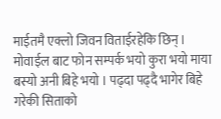माईतमै एक्लो जिवन विताईरहेकि छिन् । मोवाईल बाट फोन सम्पर्क भयो कुरा भयो माया बस्यो अनी बिहे भयो । पढ्दा पढ्दै भागेर बिहे गरेकी सिताको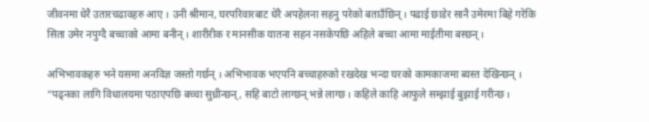जीवनमा धेरै उतारचढावहरु आए । उनी श्रीमान, घरपरिवारबाट धेरै अपहेलना सहनु परेको बताउँछिन् । पढाई छाडेर सानै उमेरमा बिहे गरेकि सिता उमेर नपुग्दै बच्चाको आमा बनीन् । शारीरीक र मानसीक यातना सहन नसकेपछि अहिले बच्चा आमा माईतीमा बस्छन् ।

अभिभावकहरु भने यसमा अनविज्ञ जस्तो गर्छन् । अभिभावक भएपनि बच्चाहरुको रखदेख भन्दा घरको कामकाजमा ब्यस्त देखिन्छन् । “पढ्नका लागि विधालयमा पठाएपछि बच्चा सुध्रीन्छन् , सहि बाटो लाग्छन् भन्ने लाग्छ । कहिले काहि आफुले सम्झाई बुझाई गरीन्छ ।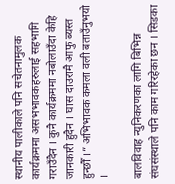स्थानीय पालीकाले पनि सचेतनामुलक कार्यक्रममा असभभावकहरुलाई सहभागि गराउँदैन । कुनै कार्यक्रममा नबोलाउँदा केहि जानकारी हुदैन । घास दाउरामै आफु ब्यस्त हुन्छौँ ।” अभिभावक कमला वली बताउँनुभयो ।

बालविवाह न्युनिकरणका लागि बिभिन्न संघसंस्थाले पनि काम गरिरहेका छन । सिडका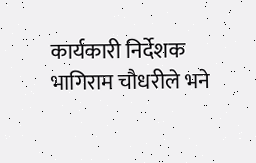कार्यकारी निर्देशक भागिराम चौधरीले भने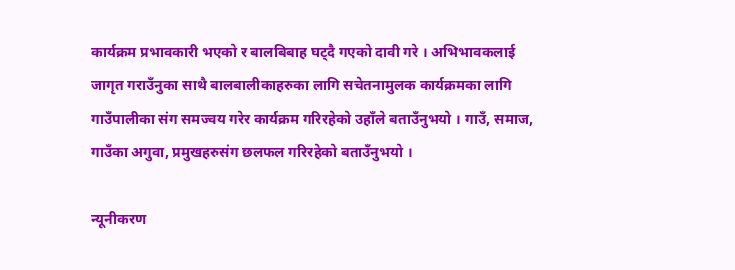कार्यक्रम प्रभावकारी भएको र बालबिबाह घट्दै गएको दावी गरे । अभिभावकलाई जागृत गराउँनुका साथै बालबालीकाहरुका लागि सचेतनामुलक कार्यक्रमका लागि गाउँपालीका संग समज्वय गरेर कार्यक्रम गरिरहेको उहाँले बताउँनुभयो । गाउँ, समाज, गाउँका अगुवा, प्रमुखहरुसंग छलफल गरिरहेको बताउँनुभयो ।

न्यूनीकरण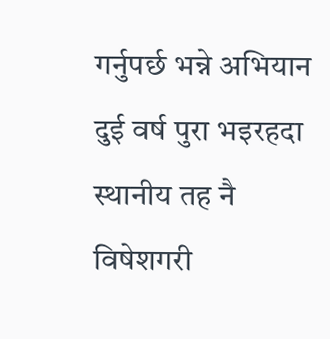गर्नुपर्छ भन्ने अभियान दुई वर्ष पुरा भइरहदा स्थानीय तह नै विषेशगरी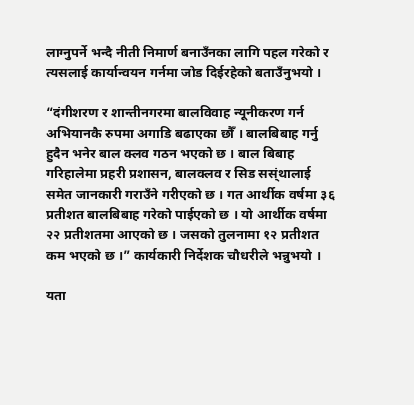लाग्नुपर्ने भन्दै नीती निमार्ण बनाउँनका लागि पहल गरेको र त्यसलाई कार्यान्वयन गर्नमा जोड दिईरहेको बताउँनुभयो ।

“दंगीशरण र शान्तीनगरमा बालविवाह न्यूनीकरण गर्न अभियानकै रुपमा अगाडि बढाएका छौँ । बालबिबाह गर्नु हुदैन भनेर बाल क्लव गठन भएको छ । बाल बिबाह गरिहालेमा प्रहरी प्रशासन, बालक्लव र सिड सस्ंथालाई समेत जानकारी गराउँने गरीएको छ । गत आर्थीक वर्षमा ३६ प्रतीशत बालबिबाह गरेको पाईएको छ । यो आर्थीक वर्षमा २२ प्रतीशतमा आएको छ । जसको तुलनामा १२ प्रतीशत कम भएको छ ।” कार्यकारी निर्देशक चौधरीले भन्नुभयो ।

यता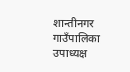शान्तीनगर गाउँपालिका उपाध्यक्ष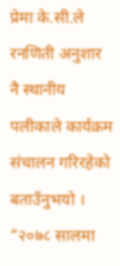प्रेमा के.सी.ले रनणिती अनुशार नै स्थानीय पलीकाले कार्यक्रम संचालन गरिरहेको बताउँनुभयो । “२०७८ सालमा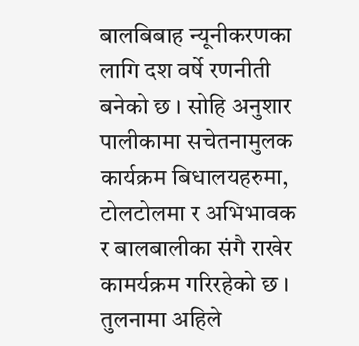बालबिबाह न्यूनीकरणका लागि दश वर्षे रणनीती बनेको छ । सोहि अनुशार पालीकामा सचेतनामुलक कार्यक्रम बिधालयहरुमा, टोलटोलमा र अभिभावक र बालबालीका संगै राखेर कामर्यक्रम गरिरहेको छ । तुलनामा अहिले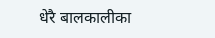धेरै बालकालीका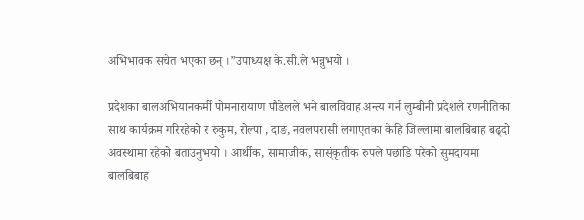अभिभावक सचेत भएका छन् ।”उपाध्यक्ष के.सी.ले भन्नुभयो ।

प्रदेशका बालअभियानकर्मी पोमनारायाण पौडेलले भने बालविवाह अन्त्य गर्न लुम्बीनी प्रदेशले रणनीतिका साथ कार्यक्रम गरिरहेको र रुकुम, रोल्पा , दाङ, नवलपरासी लगाएतका केहि जिल्लामा बालबिबाह बढ्दो अवस्थामा रहेको बताउनुभयो । आर्थीक, सामाजीक, सास्ंकृतीक रुपले पछाडि परेको सुमदायमा बालबिबाह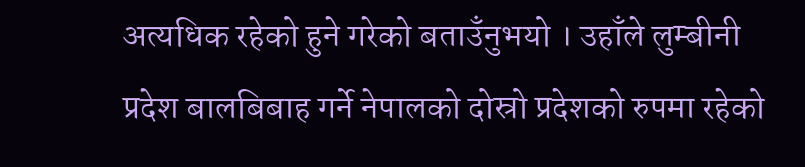अत्यधिक रहेको हुने गरेको बताउँनुभयो । उहाँले लुम्बीनी प्रदेश बालबिबाह गर्ने नेपालको दोस्रो प्रदेशको रुपमा रहेको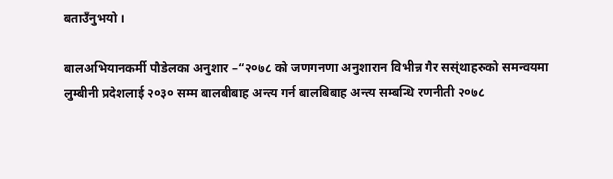बताउँनुभयो ।

बालअभियानकर्मी पौडेलका अनुशार –“२०७८ को जणगनणा अनुशारान विभीन्न गैर सस्ंथाहरुको समन्वयमा लुम्बीनी प्रदेशलाई २०३० सम्म बालबीबाह अन्त्य गर्न बालबिबाह अन्त्य सम्बन्धि रणनीती २०७८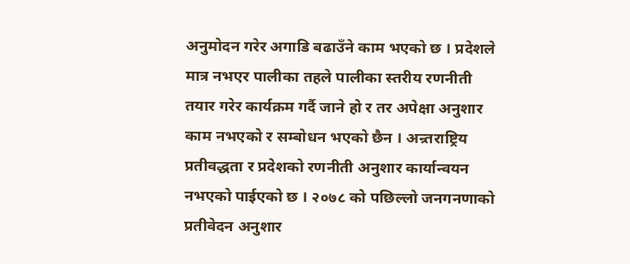अनुमोदन गरेर अगाडि बढाउँने काम भएको छ । प्रदेशले मात्र नभएर पालीका तहले पालीका स्तरीय रणनीती तयार गरेर कार्यक्रम गर्दै जाने हो र तर अपेक्षा अनुशार काम नभएको र सम्बोधन भएको छैन । अन्र्तराष्ट्रिय प्रतीवद्धता र प्रदेशको रणनीती अनुशार कार्यान्वयन नभएको पाईएको छ । २०७८ को पछिल्लो जनगनणाको प्रतीवेदन अनुशार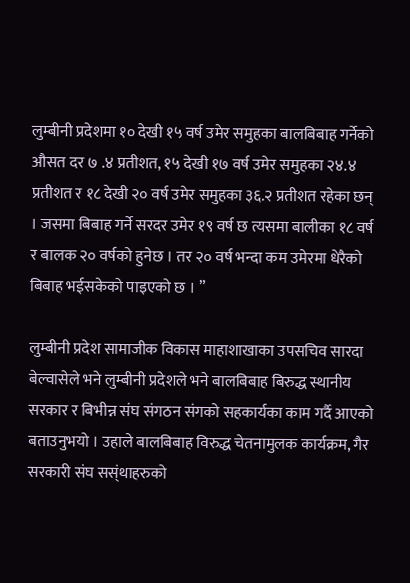लुम्बीनी प्रदेशमा १० देखी १५ वर्ष उमेर समुहका बालबिबाह गर्नेको औसत दर ७ .४ प्रतीशत, १५ देखी १७ वर्ष उमेर समुहका २४.४ प्रतीशत र १८ देखी २० वर्ष उमेर समुहका ३६.२ प्रतीशत रहेका छन् । जसमा बिबाह गर्ने सरदर उमेर १९ वर्ष छ त्यसमा बालीका १८ वर्ष र बालक २० वर्षको हुनेछ । तर २० वर्ष भन्दा कम उमेरमा धेरैको बिबाह भईसकेको पाइएको छ । ”

लुम्बीनी प्रदेश सामाजीक विकास माहाशाखाका उपसचिव सारदा बेल्वासेले भने लुम्बीनी प्रदेशले भने बालबिबाह बिरुद्ध स्थानीय सरकार र बिभीन्न संघ संगठन संगको सहकार्यका काम गर्दै आएको बताउनुभयो । उहाले बालबिबाह विरुद्ध चेतनामुलक कार्यक्रम, गैर सरकारी संघ सस्ंथाहरुको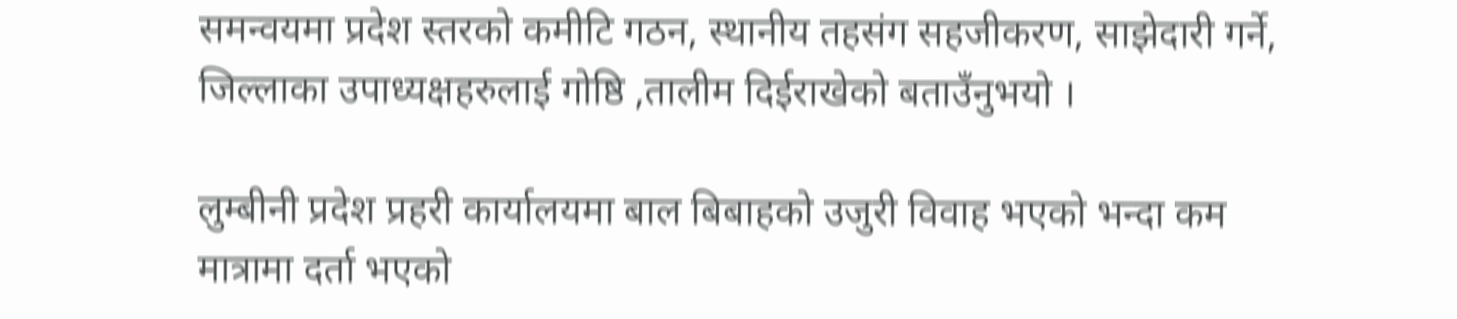समन्वयमा प्रदेश स्तरको कमीटि गठन, स्थानीय तहसंग सहजीकरण, साझेदारी गर्ने, जिल्लाका उपाध्यक्षहरुलाई गोष्ठि ,तालीम दिईराखेको बताउँनुभयो ।

लुम्बीनी प्रदेश प्रहरी कार्यालयमा बाल बिबाहको उजुरी विवाह भएको भन्दा कम मात्रामा दर्ता भएको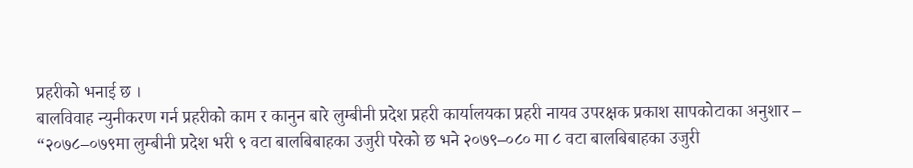प्रहरीको भनाई छ ।
बालविवाह न्युनीकरण गर्न प्रहरीको काम र कानुन बारे लुम्बीनी प्रदेश प्रहरी कार्यालयका प्रहरी नायव उपरक्षक प्रकाश सापकोटाका अनुशार – “२०७८–०७९मा लुम्बीनी प्रदेश भरी ९ वटा बालबिबाहका उजुरी परेको छ भने २०७९–०८० मा ८ वटा बालबिबाहका उजुरी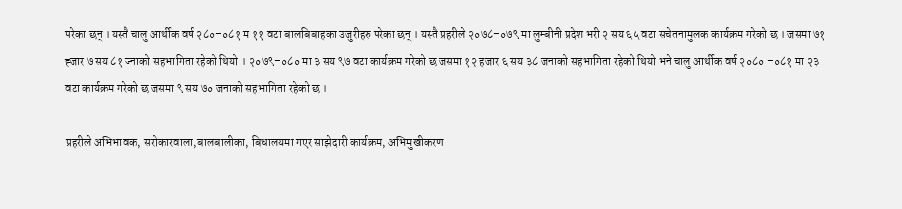परेका छन् । यस्तै चालु आर्थीक वर्ष २८०–०८१ म ११ वटा बालबिबाहका उजुरीहरु परेका छन् । यस्तै प्रहरीले २०७८–०७९ मा लुम्बीनी प्रदेश भरी २ सय ६५ वटा सचेतनामुलक कार्यक्रम गरेको छ । जसमा ७१ ह्जार ७ सय ८१ ज्नाको सहभागिता रहेको थियो । २०७९–०८० मा ३ सय ९७ वटा कार्यक्रम गरेको छ जसमा १२ हजार ६ सय ३८ जनाको सहभागिता रहेको थियो भने चालु आर्थीक वर्ष २०८० –०८१ मा २३ वटा कार्यक्रम गरेको छ जसमा ९ सय ७० जनाको सहभागिता रहेको छ ।

प्रहरीले अभिभावक, सरोकारवाला,बालबालीका, बिधालयमा गएर साझेदारी कार्यक्रम, अभिमुखीकरण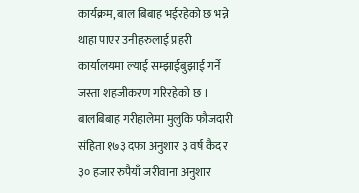कार्यक्रम, बाल बिबाह भईरहेको छ भन्ने थाहा पाएर उनीहरुलाई प्रहरी कार्यालयमा ल्याई सम्झाईबुझाई गर्ने जस्ता शहजीकरण गरिरहेको छ । बालबिबाह गरीहालेमा मुलुकि फौजदारी संहिता १७३ दफा अनुशार ३ वर्ष कैद र ३० हजार रुपैयाँ जरीवाना अनुशार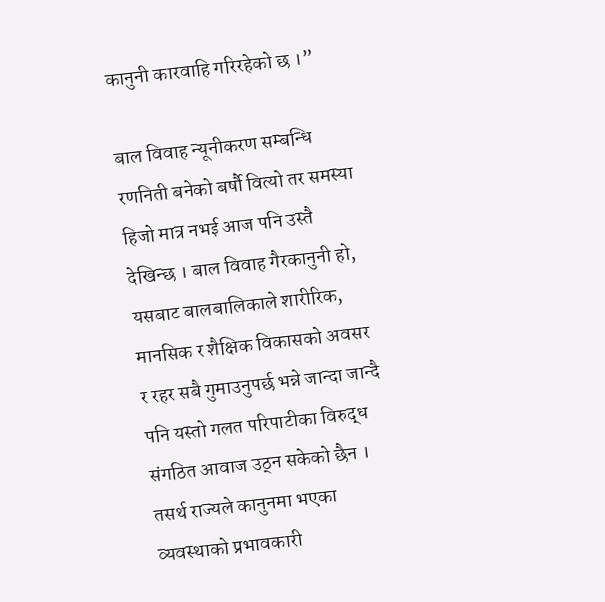कानुनी कारवाहि गरिरहेको छ ।”

बाल विवाह न्यूनीकरण सम्बन्धि रणनिती बनेको बर्षौ वित्यो तर समस्या हिजो मात्र नभई आज पनि उस्तै देखिन्छ । बाल विवाह गैरकानुनी हो, यसबाट बालबालिकाले शारीरिक, मानसिक र शैक्षिक विकासको अवसर र रहर सबै गुमाउनुपर्छ भन्ने जान्दा जान्दै पनि यस्तो गलत परिपाटीका विरुद्ध संगठित आवाज उठ्न सकेको छैन । तसर्थ राज्यले कानुनमा भएका व्यवस्थाको प्रभावकारी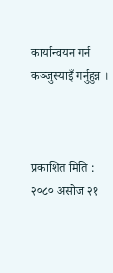कार्यान्वयन गर्न कञ्जुस्याइँ गर्नुहुन्न ।



प्रकाशित मिति : २०८० असोज २१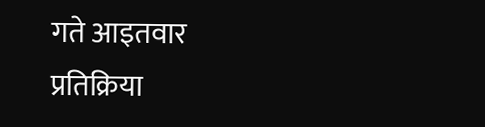गते आइतवार
प्रतिक्रिया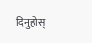दिनुहोस्